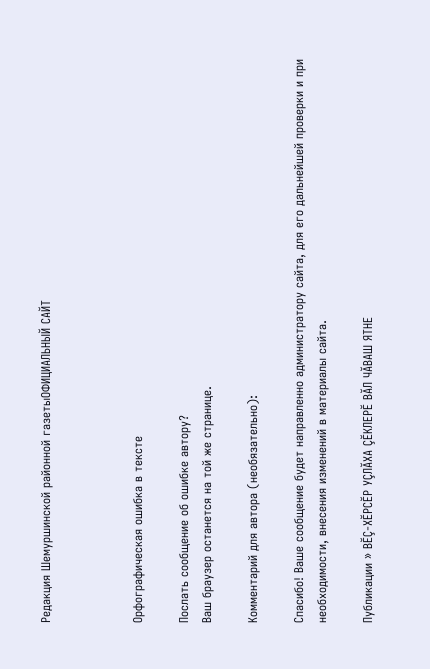Редакция Шемуршинской районной газетыОФИЦИАЛЬНЫЙ САЙТ



Орфографическая ошибка в тексте

Послать сообщение об ошибке автору?
Ваш браузер останется на той же странице.

Комментарий для автора (необязательно):

Спасибо! Ваше сообщение будет направленно администратору сайта, для его дальнейшей проверки и при необходимости, внесения изменений в материалы сайта.

Публикации » ВĔÇ-ХĔРСĔР УÇЛĂХА ÇĔКЛЕРĔ ВĂЛ ЧĂВАШ ЯТНЕ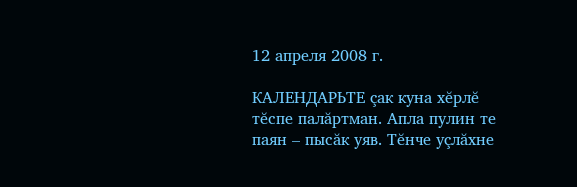12 апреля 2008 г.

КАЛЕНДАРЬТЕ çак куна хĕрлĕ тĕспе палăртман. Апла пулин те паян – пысăк уяв. Тĕнче уçлăхне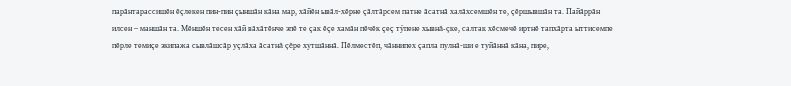парăнтарассишĕн ĕçлекен пин-пин çыншăн кăна мар, хăйĕн ывăл-хĕрне çăлтăрсем патне ăсатнă халăхсемшĕн те, çĕршывшăн та. Пайăррăн илсен – маншăн та. Мĕншĕн тесен хăй вăхăтĕнче эпĕ те çак ĕçе хамăн пĕчĕк çеç тÿпене хывнă-çке, салтак хĕсмечĕ иртнĕ тапхăрта ыттисемпе пĕрле темиçе экипажа сывлăшсăр уçлăха ăсатнă çĕре хутшăннă. Пĕлместĕп, чăннипех çапла пулнă-ши е туйăннă кăна, пире,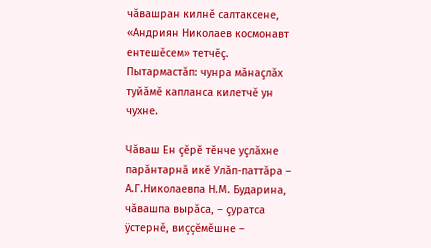чăвашран килнĕ салтаксене, «Андриян Николаев космонавт ентешĕсем» тетчĕç. Пытармастăп: чунра мăнаçлăх туйăмĕ капланса килетчĕ ун чухне.

Чăваш Ен çĕрĕ тĕнче уçлăхне парăнтарнă икĕ Улăп-паттăра – А.Г.Николаевпа Н.М. Бударина, чăвашпа вырăса, – çуратса ÿстернĕ, виççĕмĕшне –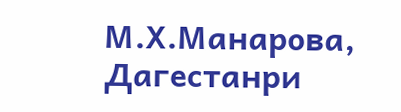М.Х.Манарова, Дагестанри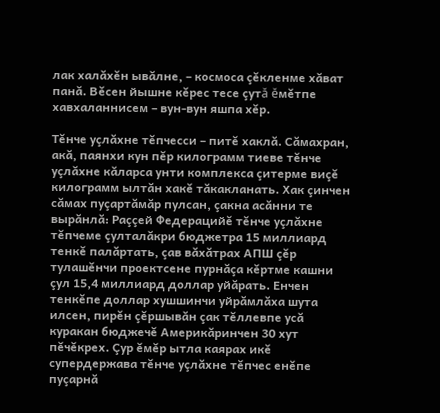лак халăхĕн ывăлне, – космоса çĕкленме хăват панă. Вĕсен йышне кĕрес тесе çутă ĕмĕтпе хавхаланнисем – вун-вун яшпа хĕр.

Тĕнче уçлăхне тĕпчесси – питĕ хаклă. Сăмахран, акă, паянхи кун пĕр килограмм тиеве тĕнче уçлăхне кăларса унти комплекса çитерме виçĕ килограмм ылтăн хакĕ тăкакланать. Хак çинчен сăмах пуçартăмăр пулсан, çакна асăнни те вырăнлă: Раççей Федерацийĕ тĕнче уçлăхне тĕпчеме çулталăкри бюджетра 15 миллиард тенкĕ палăртать, çав вăхăтрах АПШ çĕр тулашĕнчи проектсене пурнăçа кĕртме кашни çул 15,4 миллиард доллар уйăрать. Енчен тенкĕпе доллар хушшинчи уйрăмлăха шута илсен, пирĕн çĕршывăн çак тĕллевпе усă куракан бюджечĕ Америкăринчен 30 хут пĕчĕкрех. Çур ĕмĕр ытла каярах икĕ супердержава тĕнче уçлăхне тĕпчес енĕпе пуçарнă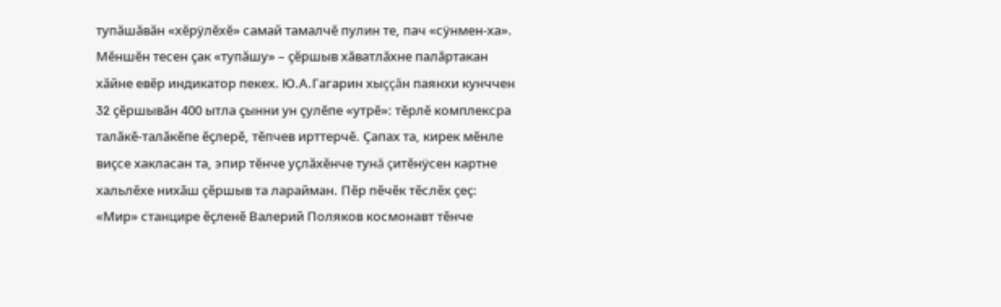тупăшăвăн «хĕрÿлĕхĕ» самай тамалчĕ пулин те, пач «сÿнмен-ха». Мĕншĕн тесен çак «тупăшу» – çĕршыв хăватлăхне палăртакан хăйне евĕр индикатор пекех. Ю.А.Гагарин хыççăн паянхи кунччен 32 çĕршывăн 400 ытла çынни ун çулĕпе «утрĕ»: тĕрлĕ комплексра талăкĕ-талăкĕпе ĕçлерĕ, тĕпчев ирттерчĕ. Çапах та, кирек мĕнле виçсе хакласан та, эпир тĕнче уçлăхĕнче тунă çитĕнÿсен картне хальлĕхе нихăш çĕршыв та ларайман. Пĕр пĕчĕк тĕслĕх çеç: «Мир» станцире ĕçленĕ Валерий Поляков космонавт тĕнче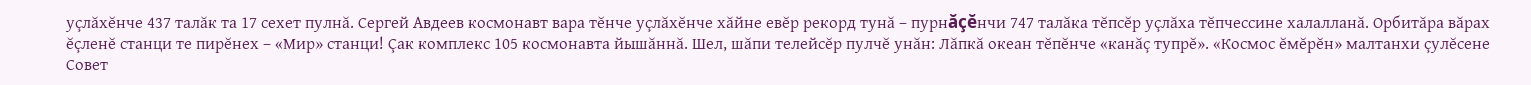уçлăхĕнче 437 талăк та 17 сехет пулнă. Сергей Авдеев космонавт вара тĕнче уçлăхĕнче хăйне евĕр рекорд тунă – пурнăçĕнчи 747 талăка тĕпсĕр уçлăха тĕпчессине халалланă. Орбитăра вăрах ĕçленĕ станци те пирĕнех – «Мир» станци! Çак комплекс 105 космонавта йышăннă. Шел, шăпи телейсĕр пулчĕ унăн: Лăпкă океан тĕпĕнче «канăç тупрĕ». «Космос ĕмĕрĕн» малтанхи çулĕсене Совет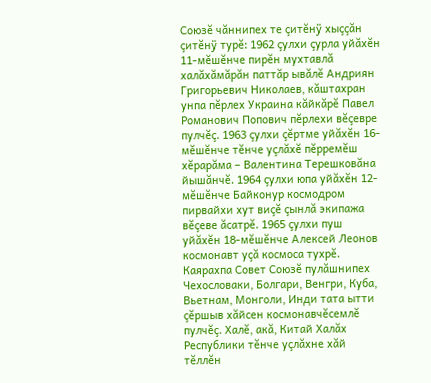Союзĕ чăннипех те çитĕнÿ хыççăн çитĕнÿ турĕ: 1962 çулхи çурла уйăхĕн 11-мĕшĕнче пирĕн мухтавлă халăхăмăрăн паттăр ывăлĕ Андриян Григорьевич Николаев, кăштахран унпа пĕрлех Украина кăйкăрĕ Павел Романович Попович пĕрлехи вĕçевре пулчĕç. 1963 çулхи çĕртме уйăхĕн 16-мĕшĕнче тĕнче уçлăхĕ пĕрремĕш хĕрарăма – Валентина Терешковăна йышăнчĕ. 1964 çулхи юпа уйăхĕн 12-мĕшĕнче Байконур космодром пирвайхи хут виçĕ çынлă экипажа вĕçеве ăсатрĕ. 1965 çулхи пуш уйăхĕн 18-мĕшĕнче Алексей Леонов космонавт уçă космоса тухрĕ. Каярахпа Совет Союзĕ пулăшнипех Чехословаки, Болгари, Венгри, Куба, Вьетнам, Монголи, Инди тата ытти çĕршыв хăйсен космонавчĕсемлĕ пулчĕç. Халĕ, акă, Китай Халăх Республики тĕнче уçлăхне хăй тĕллĕн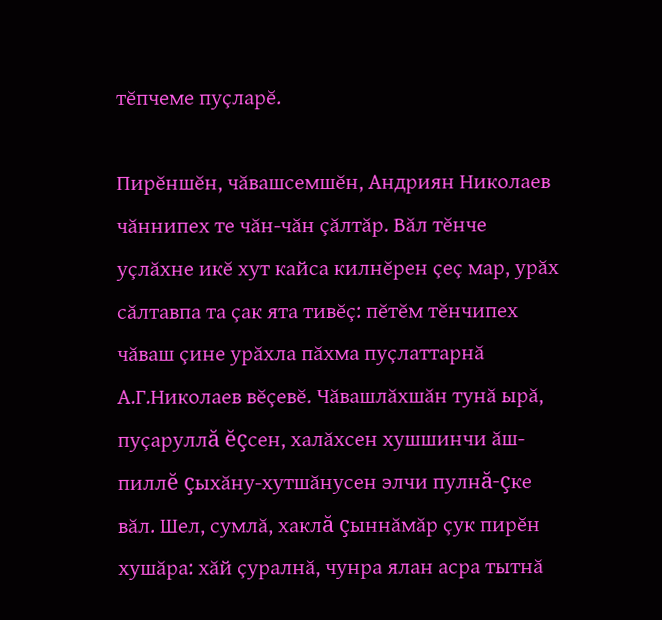тĕпчеме пуçларĕ.

Пирĕншĕн, чăвашсемшĕн, Андриян Николаев чăннипех те чăн-чăн çăлтăр. Вăл тĕнче уçлăхне икĕ хут кайса килнĕрен çеç мар, урăх сăлтавпа та çак ята тивĕç: пĕтĕм тĕнчипех чăваш çине урăхла пăхма пуçлаттарнă А.Г.Николаев вĕçевĕ. Чăвашлăхшăн тунă ырă, пуçаруллă ĕçсен, халăхсен хушшинчи ăш-пиллĕ çыхăну-хутшăнусен элчи пулнă-çке вăл. Шел, сумлă, хаклă çыннăмăр çук пирĕн хушăра: хăй çуралнă, чунра ялан асра тытнă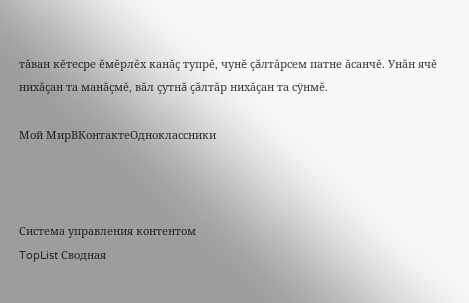тăван кĕтесре ĕмĕрлĕх канăç тупрĕ, чунĕ çăлтăрсем патне ăсанчĕ. Унăн ячĕ нихăçан та манăçмĕ, вăл çутнă çăлтăр нихăçан та сÿнмĕ.

Мой МирВКонтактеОдноклассники



Система управления контентом
TopList Сводная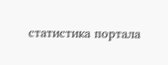статистика портала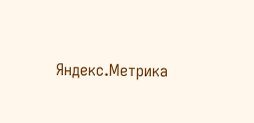Яндекс.Метрика